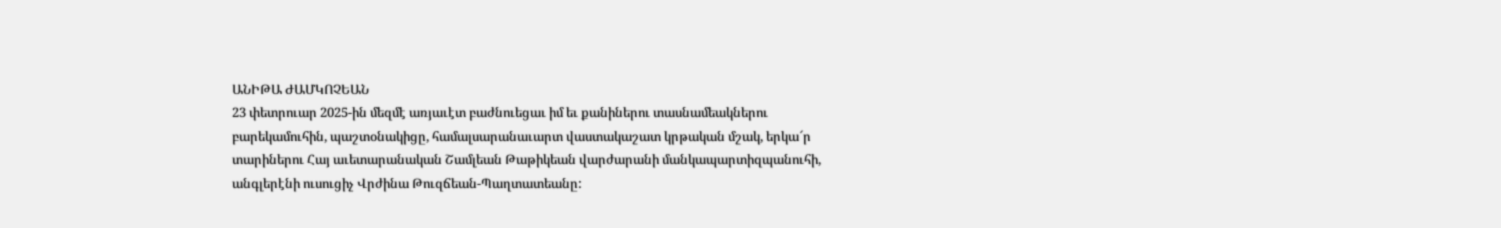ԱՆԻԹԱ ԺԱՄԿՈՉԵԱՆ
23 փետրուար 2025-ին մեզմէ առյաւէտ բաժնուեցաւ իմ եւ քանիներու տասնամեակներու բարեկամուհին, պաշտօնակիցը, համալսարանաւարտ վաստակաշատ կրթական մշակ, երկա՜ր տարիներու Հայ աւետարանական Շամլեան Թաթիկեան վարժարանի մանկապարտիզպանուհի, անգլերէնի ուսուցիչ Վրժինա Թուզճեան-Պաղտատեանը: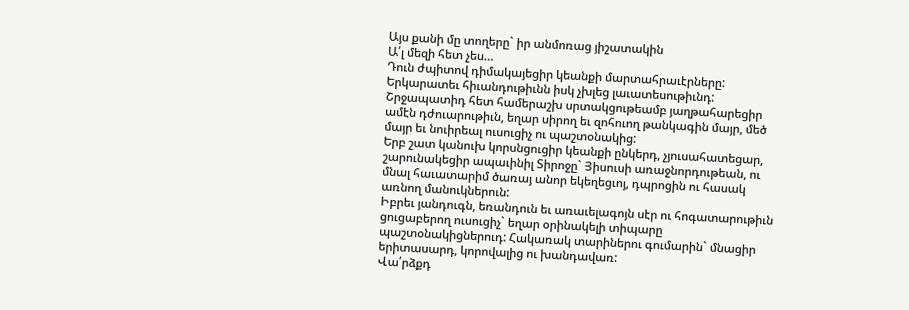Այս քանի մը տողերը` իր անմոռաց յիշատակին
Ա՛լ մեզի հետ չես…
Դուն ժպիտով դիմակայեցիր կեանքի մարտահրաւէրները: Երկարատեւ հիւանդութիւնն իսկ չխլեց լաւատեսութիւնդ:
Շրջապատիդ հետ համերաշխ սրտակցութեամբ յաղթահարեցիր ամէն դժուարութիւն, եղար սիրող եւ զոհուող թանկագին մայր, մեծ մայր եւ նուիրեալ ուսուցիչ ու պաշտօնակից:
Երբ շատ կանուխ կորսնցուցիր կեանքի ընկերդ, չյուսահատեցար, շարունակեցիր ապաւինիլ Տիրոջը` Յիսուսի առաջնորդութեան, ու մնալ հաւատարիմ ծառայ անոր եկեղեցւոյ, դպրոցին ու հասակ առնող մանուկներուն:
Իբրեւ յանդուգն, եռանդուն եւ առաւելագոյն սէր ու հոգատարութիւն ցուցաբերող ուսուցիչ` եղար օրինակելի տիպարը պաշտօնակիցներուդ: Հակառակ տարիներու գումարին` մնացիր երիտասարդ, կորովալից ու խանդավառ:
Վա՛րձքդ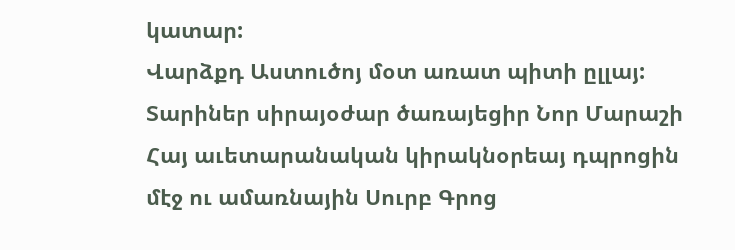կատար:
Վարձքդ Աստուծոյ մօտ առատ պիտի ըլլայ: Տարիներ սիրայօժար ծառայեցիր Նոր Մարաշի Հայ աւետարանական կիրակնօրեայ դպրոցին մէջ ու ամառնային Սուրբ Գրոց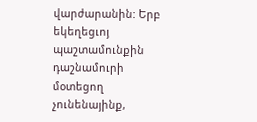վարժարանին: Երբ եկեղեցւոյ պաշտամունքին դաշնամուրի մօտեցող չունենայինք,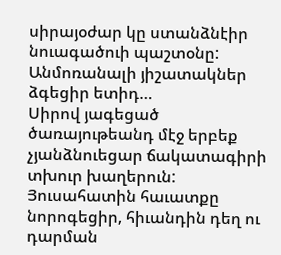սիրայօժար կը ստանձնէիր նուագածուի պաշտօնը:
Անմոռանալի յիշատակներ ձգեցիր ետիդ…
Սիրով յագեցած ծառայութեանդ մէջ երբեք չյանձնուեցար ճակատագիրի տխուր խաղերուն:
Յուսահատին հաւատքը նորոգեցիր, հիւանդին դեղ ու դարման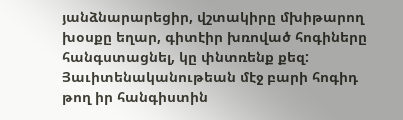յանձնարարեցիր, վշտակիրը մխիթարող խօսքը եղար, գիտէիր խռոված հոգիները հանգստացնել, կը փնտռենք քեզ:
Յաւիտենականութեան մէջ բարի հոգիդ թող իր հանգիստին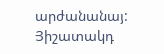արժանանայ: Յիշատակդ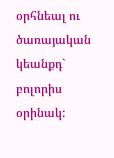օրհնեալ ու ծառայական կեանքդ` բոլորիս օրինակ: